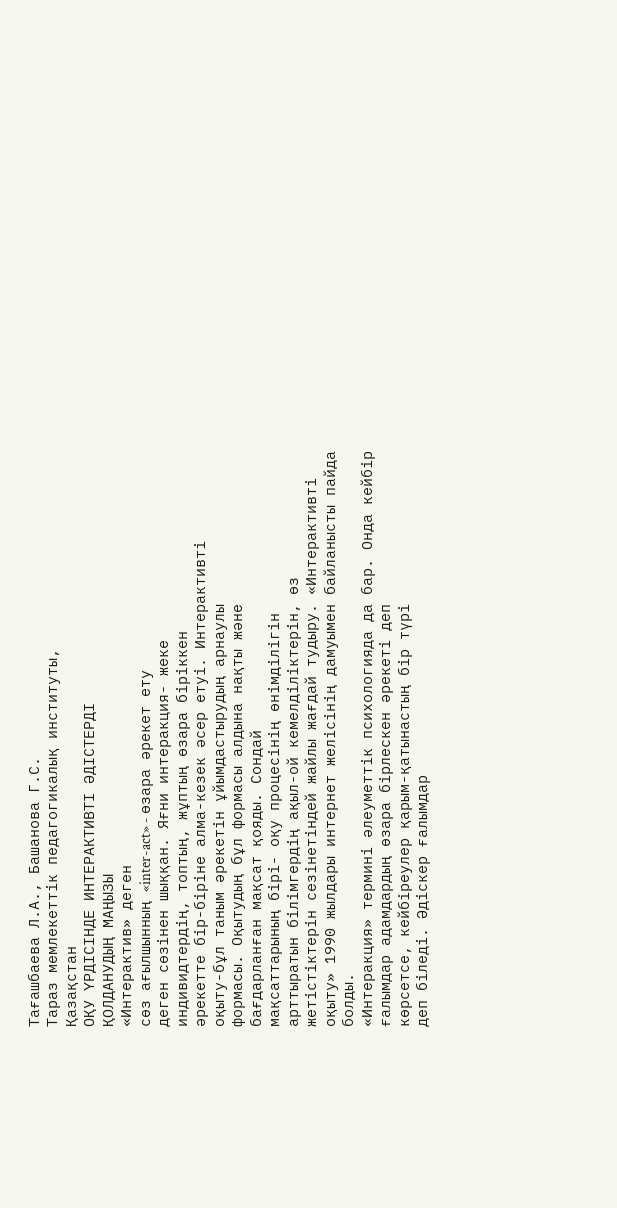Тағашбаева Л.А., Башанова Г.С.
Тараз мемлекеттік педагогикалық институты,
Қазақстан
ОҚУ ҮРДІСІНДЕ ИНТЕРАКТИВТІ ӘДІСТЕРДІ
ҚОЛДАНУДЫҢ МАҢЫЗЫ
«Интерактив» деген
сөз ағылшынның «inter-act» - өзара әрекет ету
деген сөзінен шыққан. Яғни интеракция- жеке
индивидтердің, топтың, жұптың өзара біріккен
әрекетте бір-біріне алма-кезек әсер етуі. Интерактивті
оқыту-бұл таным әрекетін ұйымдастырудың арнаулы
формасы. Оқытудың бұл формасы алдына нақты және
бағдарланған мақсат қояды. Сондай
мақсаттарының бірі- оқу процесінің өнімділігін
арттыратын білімгердің ақыл-ой кемелділіктерін, өз
жетістіктерін сезінетіндей жайлы жағдай тудыру. «Интерактивті
оқыту» 1990 жылдары интернет желісінің дамуымен байланысты пайда болды.
«Интеракция» термині әлеуметтік психологияда да бар. Онда кейбір
ғалымдар адамдардың өзара бірлескен әрекеті деп
көрсетсе, кейбіреулер қарым-қатынастың бір түрі
деп біледі. Әдіскер ғалымдар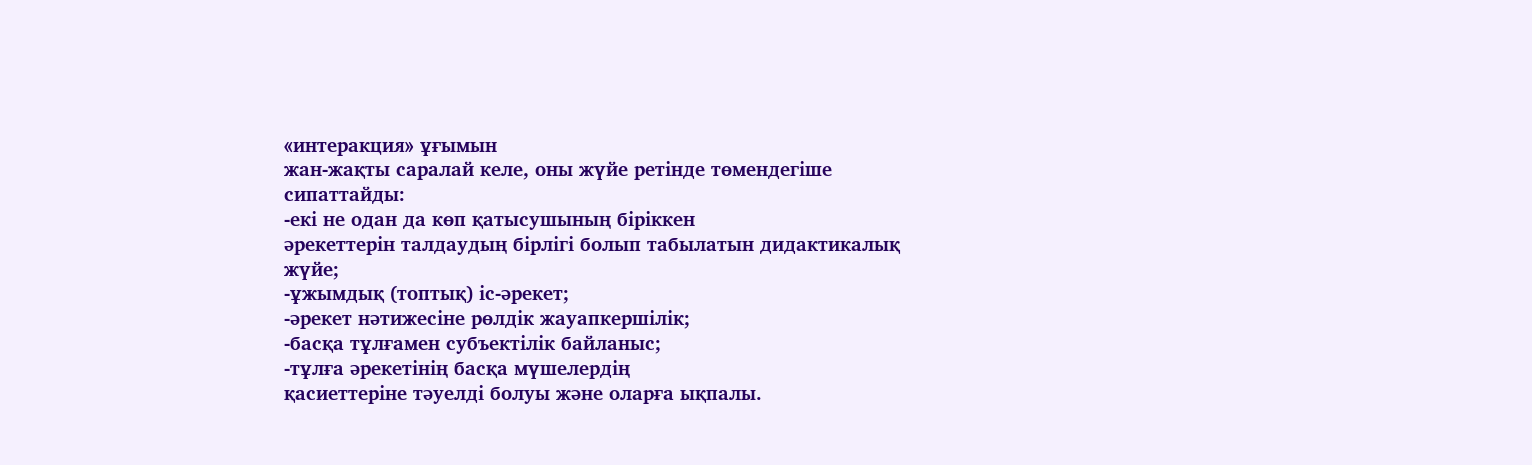«интеракция» ұғымын
жан-жақты саралай келе, оны жүйе ретінде төмендегіше
сипаттайды:
-екі не одан да көп қатысушының біріккен
әрекеттерін талдаудың бірлігі болып табылатын дидактикалық
жүйе;
-ұжымдық (топтық) іс-әрекет;
-әрекет нәтижесіне рөлдік жауапкершілік;
-басқа тұлғамен субъектілік байланыс;
-тұлға әрекетінің басқа мүшелердің
қасиеттеріне тәуелді болуы және оларға ықпалы.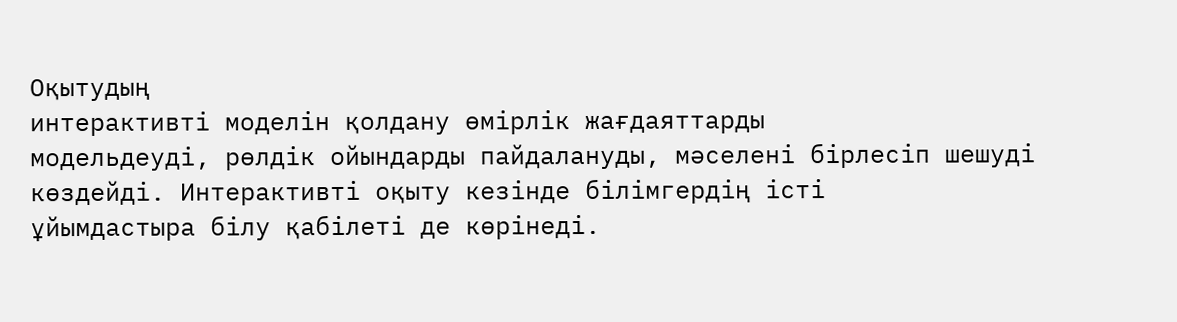Оқытудың
интерактивті моделін қолдану өмірлік жағдаяттарды
модельдеуді, рөлдік ойындарды пайдалануды, мәселені бірлесіп шешуді
көздейді. Интерактивті оқыту кезінде білімгердің істі
ұйымдастыра білу қабілеті де көрінеді.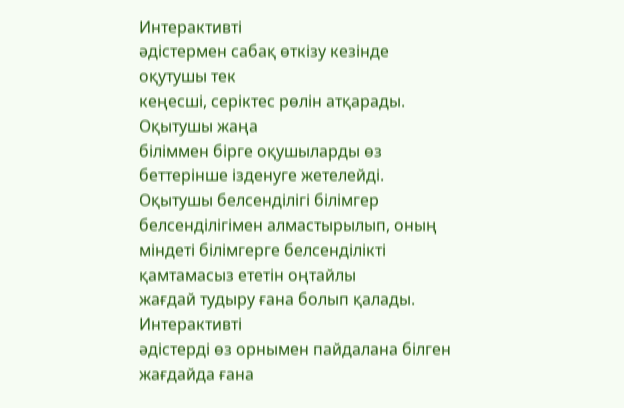Интерактивті
әдістермен сабақ өткізу кезінде оқутушы тек
кеңесші, серіктес рөлін атқарады. Оқытушы жаңа
біліммен бірге оқушыларды өз беттерінше ізденуге жетелейді.
Оқытушы белсенділігі білімгер белсенділігімен алмастырылып, оның
міндеті білімгерге белсенділікті қамтамасыз ететін оңтайлы
жағдай тудыру ғана болып қалады.
Интерактивті
әдістерді өз орнымен пайдалана білген жағдайда ғана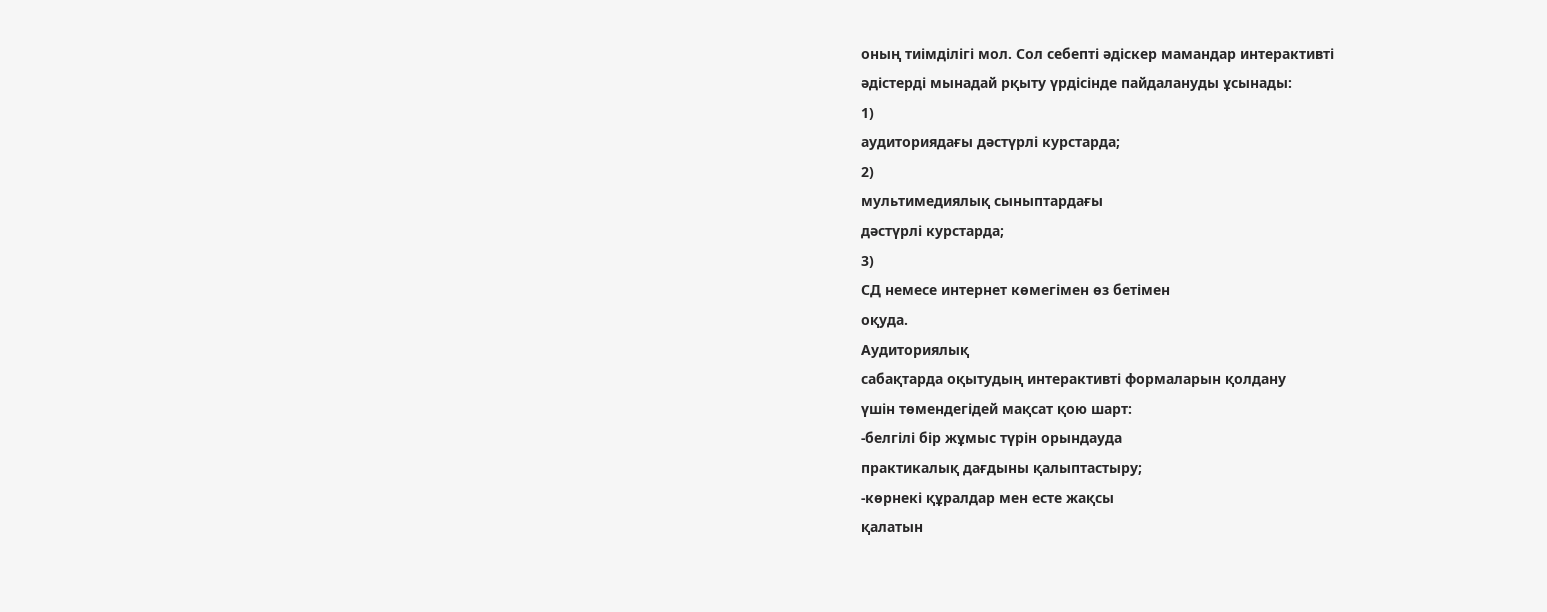оның тиімділігі мол. Сол себепті әдіскер мамандар интерактивті
әдістерді мынадай рқыту үрдісінде пайдалануды ұсынады:
1)
аудиториядағы дәстүрлі курстарда;
2)
мультимедиялық сыныптардағы
дәстүрлі курстарда;
3)
СД немесе интернет көмегімен өз бетімен
оқуда.
Аудиториялық
сабақтарда оқытудың интерактивті формаларын қолдану
үшін төмендегідей мақсат қою шарт:
-белгілі бір жұмыс түрін орындауда
практикалық дағдыны қалыптастыру;
-көрнекі құралдар мен есте жақсы
қалатын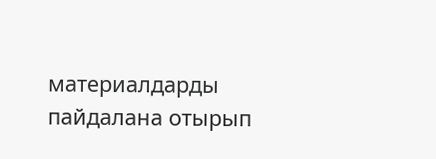материалдарды пайдалана отырып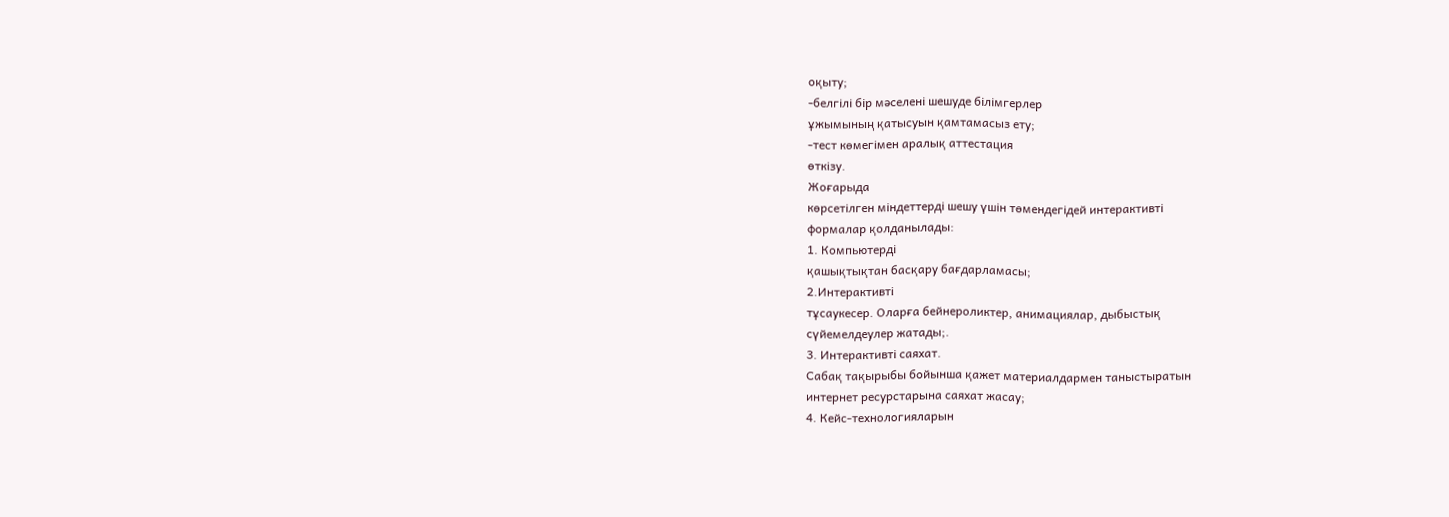оқыту;
-белгілі бір мәселені шешуде білімгерлер
ұжымының қатысуын қамтамасыз ету;
-тест көмегімен аралық аттестация
өткізу.
Жоғарыда
көрсетілген міндеттерді шешу үшін төмендегідей интерактивті
формалар қолданылады:
1. Компьютерді
қашықтықтан басқару бағдарламасы;
2.Интерактивті
тұсаукесер. Оларға бейнероликтер, анимациялар, дыбыстық
сүйемелдеулер жатады;.
3. Интерактивті саяхат.
Сабақ тақырыбы бойынша қажет материалдармен таныстыратын
интернет ресурстарына саяхат жасау;
4. Кейс-технологияларын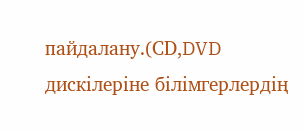пайдалану.(СD,DVD дискілеріне білімгерлердің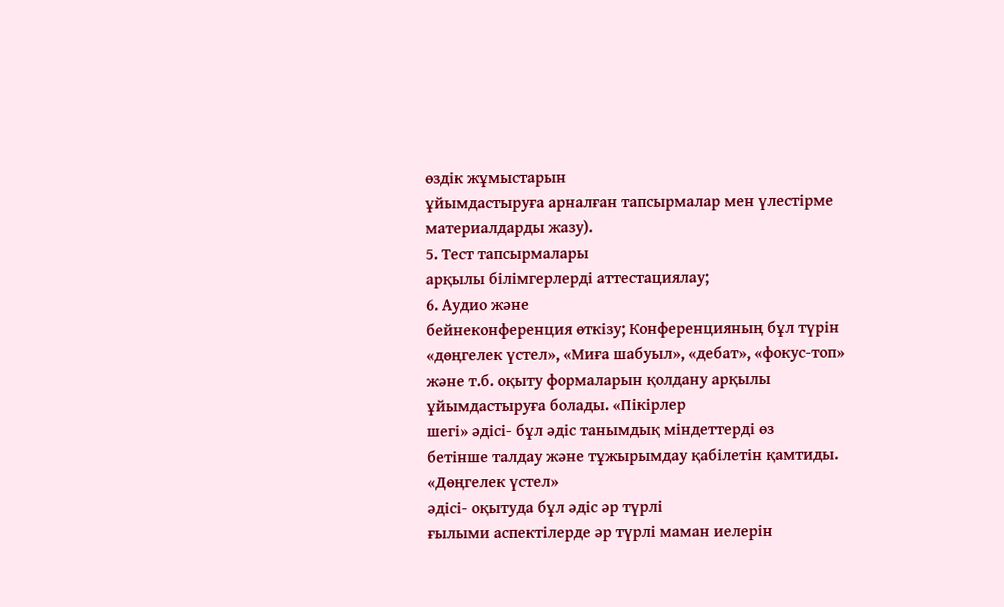өздік жұмыстарын
ұйымдастыруға арналған тапсырмалар мен үлестірме
материалдарды жазу).
5. Тест тапсырмалары
арқылы білімгерлерді аттестациялау;
6. Аудио және
бейнеконференция өткізу; Конференцияның бұл түрін
«дөңгелек үстел», «Миға шабуыл», «дебат», «фокус-топ»
және т.б. оқыту формаларын қолдану арқылы
ұйымдастыруға болады. «Пікірлер
шегі» әдісі- бұл әдіс танымдық міндеттерді өз
бетінше талдау және тұжырымдау қабілетін қамтиды. «Дөңгелек үстел»
әдісі- оқытуда бұл әдіс әр түрлі
ғылыми аспектілерде әр түрлі маман иелерін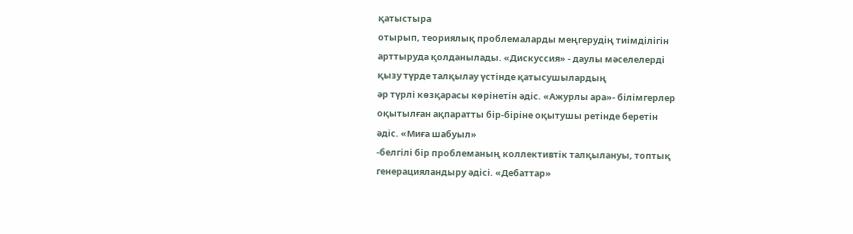қатыстыра
отырып, теориялық проблемаларды меңгерудің тиімділігін
арттыруда қолданылады. «Дискуссия» - даулы мәселелерді
қызу түрде талқылау үстінде қатысушылардың
әр түрлі көзқарасы көрінетін әдіс. «Ажурлы ара»- білімгерлер
оқытылған ақпаратты бір-біріне оқытушы ретінде беретін
әдіс. «Миға шабуыл»
-белгілі бір проблеманың коллективтік талқылануы, топтық
генерацияландыру әдісі. «Дебаттар»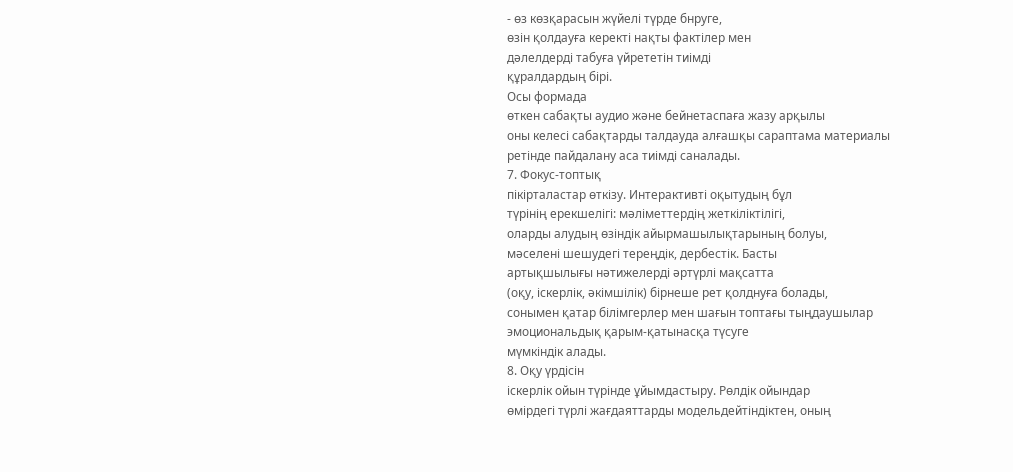- өз көзқарасын жүйелі түрде бнруге,
өзін қолдауға керекті нақты фактілер мен
дәлелдерді табуға үйрететін тиімді
құралдардың бірі.
Осы формада
өткен сабақты аудио және бейнетаспаға жазу арқылы
оны келесі сабақтарды талдауда алғашқы сараптама материалы
ретінде пайдалану аса тиімді саналады.
7. Фокус-топтық
пікірталастар өткізу. Интерактивті оқытудың бұл
түрінің ерекшелігі: мәліметтердің жеткіліктілігі,
оларды алудың өзіндік айырмашылықтарының болуы,
мәселені шешудегі тереңдік, дербестік. Басты
артықшылығы нәтижелерді әртүрлі мақсатта
(оқу, іскерлік, әкімшілік) бірнеше рет қолднуға болады,
сонымен қатар білімгерлер мен шағын топтағы тыңдаушылар
эмоциональдық қарым-қатынасқа түсуге
мүмкіндік алады.
8. Оқу үрдісін
іскерлік ойын түрінде ұйымдастыру. Рөлдік ойындар
өмірдегі түрлі жағдаяттарды модельдейтіндіктен, оның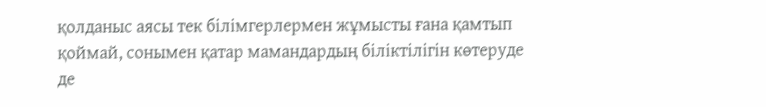қолданыс аясы тек білімгерлермен жұмысты ғана қамтып
қоймай, сонымен қатар мамандардың біліктілігін көтеруде
де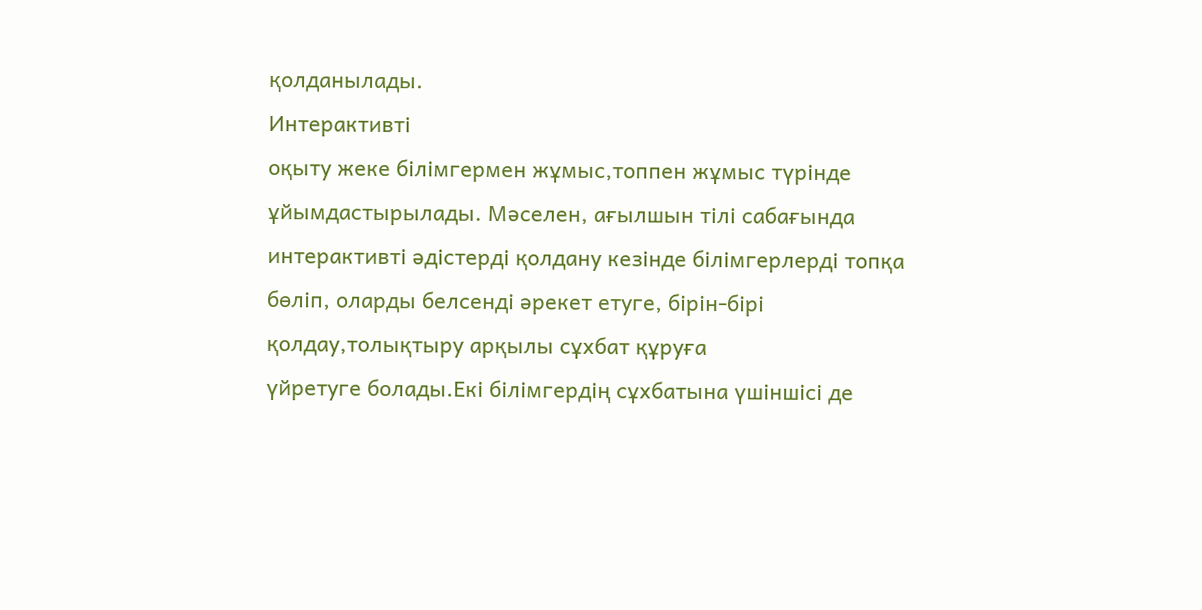қолданылады.
Интерактивті
оқыту жеке білімгермен жұмыс,топпен жұмыс түрінде
ұйымдастырылады. Мәселен, ағылшын тілі сабағында
интерактивті әдістерді қолдану кезінде білімгерлерді топқа
бөліп, оларды белсенді әрекет етуге, бірін-бірі
қолдау,толықтыру арқылы сұхбат құруға
үйретуге болады.Екі білімгердің сұхбатына үшіншісі де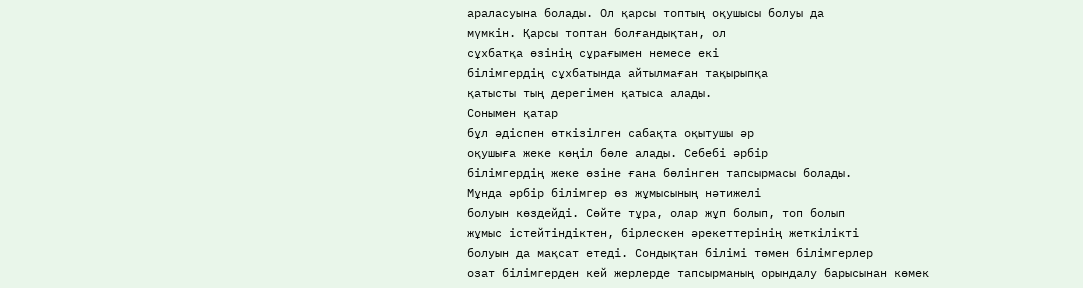араласуына болады. Ол қарсы топтың оқушысы болуы да
мүмкін. Қарсы топтан болғандықтан, ол
сұхбатқа өзінің сұрағымен немесе екі
білімгердің сұхбатында айтылмаған тақырыпқа
қатысты тың дерегімен қатыса алады.
Сонымен қатар
бұл әдіспен өткізілген сабақта оқытушы әр
оқушыға жеке көңіл бөле алады. Себебі әрбір
білімгердің жеке өзіне ғана бөлінген тапсырмасы болады.
Мұнда әрбір білімгер өз жұмысының нәтижелі
болуын көздейді. Сөйте тұра, олар жұп болып, топ болып
жұмыс істейтіндіктен, бірлескен әрекеттерінің жеткілікті
болуын да мақсат етеді. Сондықтан білімі төмен білімгерлер
озат білімгерден кей жерлерде тапсырманың орындалу барысынан көмек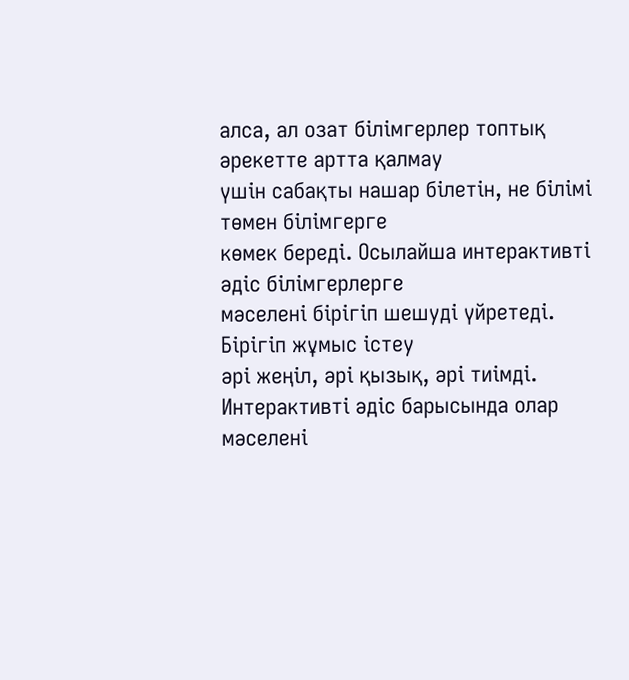алса, ал озат білімгерлер топтық әрекетте артта қалмау
үшін сабақты нашар білетін, не білімі төмен білімгерге
көмек береді. Осылайша интерактивті әдіс білімгерлерге
мәселені бірігіп шешуді үйретеді. Бірігіп жұмыс істеу
әрі жеңіл, әрі қызық, әрі тиімді.
Интерактивті әдіс барысында олар мәселені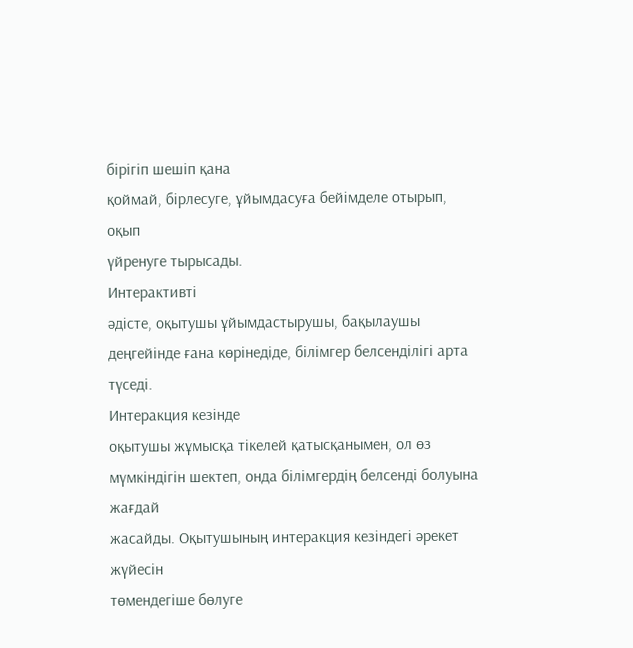бірігіп шешіп қана
қоймай, бірлесуге, ұйымдасуға бейімделе отырып, оқып
үйренуге тырысады.
Интерактивті
әдісте, оқытушы ұйымдастырушы, бақылаушы
деңгейінде ғана көрінедіде, білімгер белсенділігі арта
түседі.
Интеракция кезінде
оқытушы жұмысқа тікелей қатысқанымен, ол өз
мүмкіндігін шектеп, онда білімгердің белсенді болуына жағдай
жасайды. Оқытушының интеракция кезіндегі әрекет жүйесін
төмендегіше бөлуге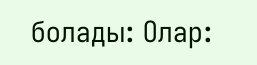болады: Олар: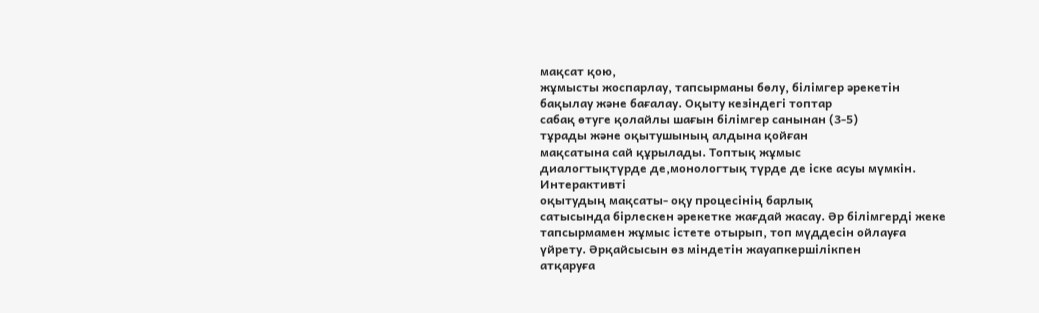мақсат қою,
жұмысты жоспарлау, тапсырманы бөлу, білімгер әрекетін
бақылау және бағалау. Оқыту кезіндегі топтар
сабақ өтуге қолайлы шағын білімгер санынан (3-5)
тұрады және оқытушының алдына қойған
мақсатына сай құрылады. Топтық жұмыс
диалогтықтүрде де,монологтық түрде де іске асуы мүмкін.
Интерактивті
оқытудың мақсаты- оқу процесінің барлық
сатысында бірлескен әрекетке жағдай жасау. Әр білімгерді жеке
тапсырмамен жұмыс істете отырып, топ мүддесін ойлауға
үйрету. Әрқайсысын өз міндетін жауапкершілікпен
атқаруға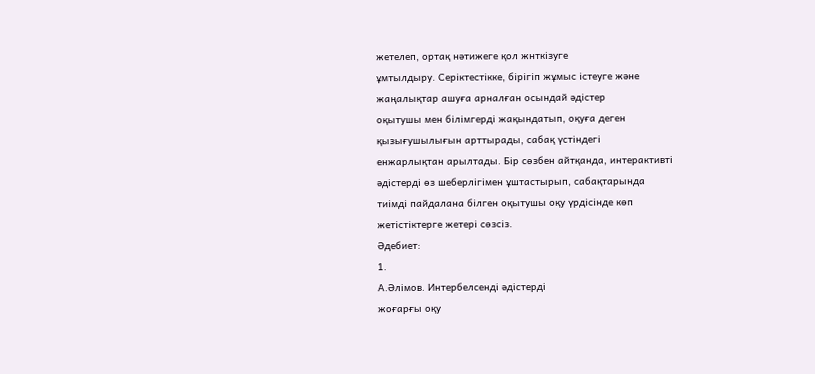жетелеп, ортақ нәтижеге қол жнткізуге
ұмтылдыру. Серіктестікке, бірігіп жұмыс істеуге және
жаңалықтар ашуға арналған осындай әдістер
оқытушы мен білімгерді жақындатып, оқуға деген
қызығушылығын арттырады, сабақ үстіндегі
енжарлықтан арылтады. Бір сөзбен айтқанда, интерактивті
әдістерді өз шеберлігімен ұштастырып, сабақтарында
тиімді пайдалана білген оқытушы оқу үрдісінде көп
жетістіктерге жетері сөзсіз.
Әдебиет:
1.
А.Әлімов. Интербелсенді әдістерді
жоғарғы оқу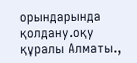орындарында қолдану.оқу
құралы Алматы.,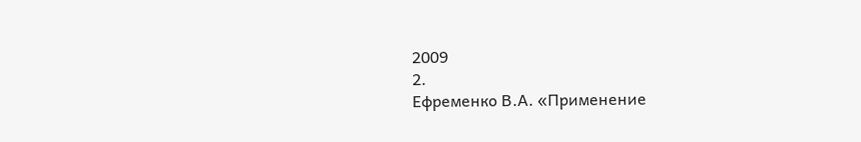2009
2.
Ефременко В.А. «Применение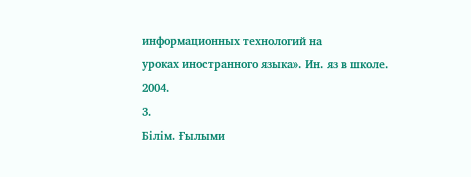информационных технологий на
уроках иностранного языка». Ин. яз в школе.
2004.
3.
Білім. Ғылыми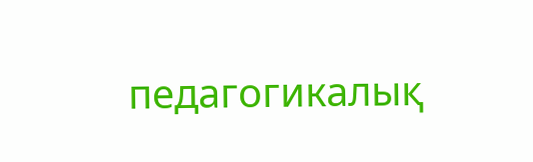педагогикалық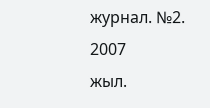журнал. №2. 2007
жыл.